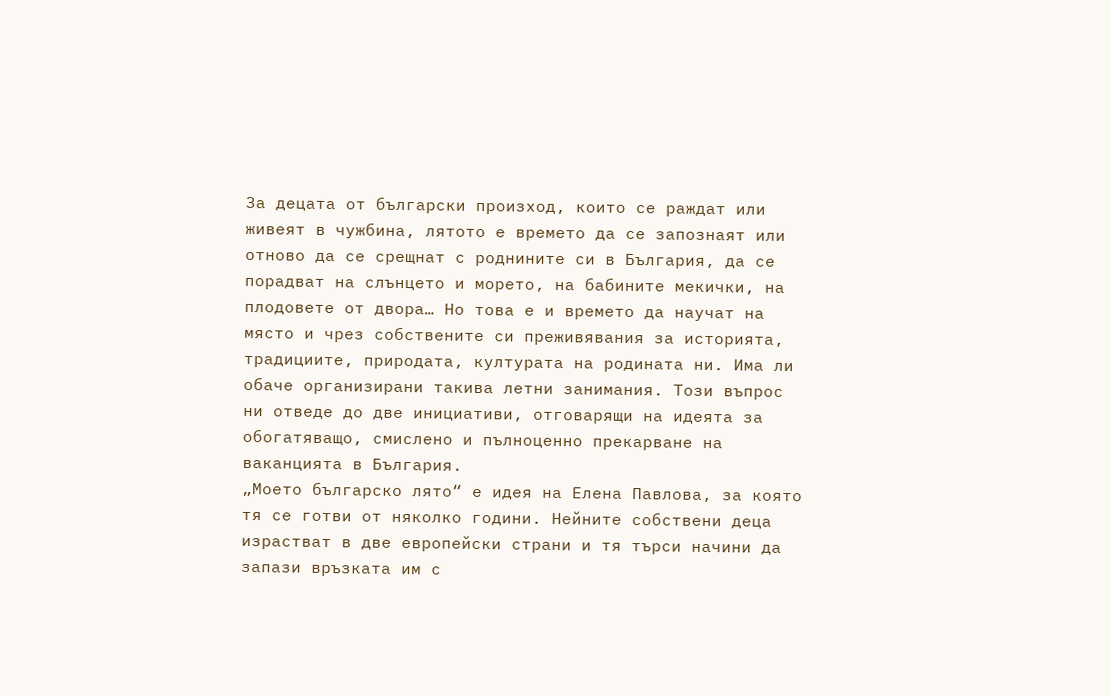За децата от български произход, които се раждат или живеят в чужбина, лятото е времето да се запознаят или отново да се срещнат с роднините си в България, да се порадват на слънцето и морето, на бабините мекички, на плодовете от двора… Но това е и времето да научат на място и чрез собствените си преживявания за историята, традициите, природата, културата на родината ни. Има ли обаче организирани такива летни занимания. Този въпрос ни отведе до две инициативи, отговарящи на идеята за обогатяващо, смислено и пълноценно прекарване на ваканцията в България.
„Моето българско лято“ е идея на Елена Павлова, за която тя се готви от няколко години. Нейните собствени деца израстват в две европейски страни и тя търси начини да запази връзката им с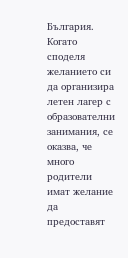България. Когато споделя желанието си да организира летен лагер с образователни занимания, се оказва, че много родители имат желание да предоставят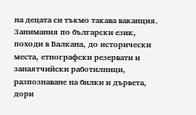на децата си тъкмо такава ваканция. Занимания по български език, походи в Балкана, до исторически места, етнографски резервати и занаятчийски работилници, разпознаване на билки и дървета, дори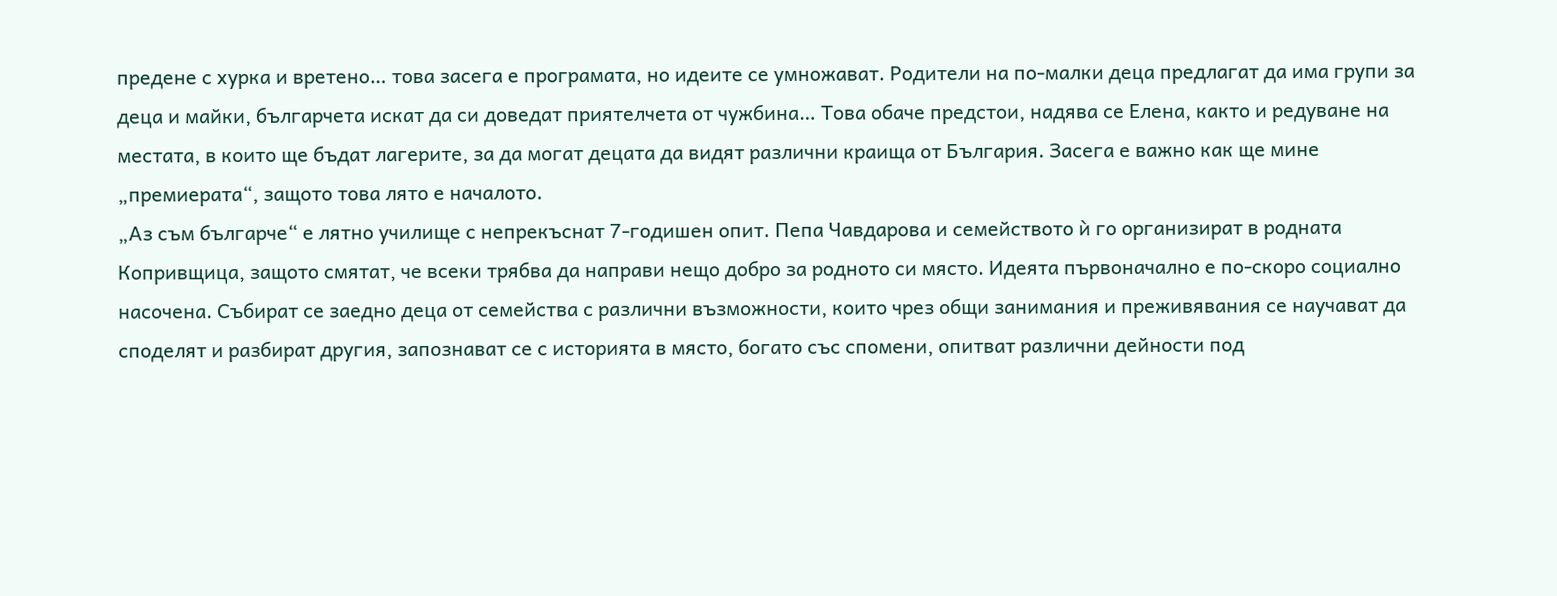предене с хурка и вретено… това засега е програмата, но идеите се умножават. Родители на по-малки деца предлагат да има групи за деца и майки, българчета искат да си доведат приятелчета от чужбина… Това обаче предстои, надява се Елена, както и редуване на местата, в които ще бъдат лагерите, за да могат децата да видят различни краища от България. Засега е важно как ще мине „премиерата“, защото това лято е началото.
„Аз съм българче“ е лятно училище с непрекъснат 7-годишен опит. Пепа Чавдарова и семейството ѝ го организират в родната Копривщица, защото смятат, че всеки трябва да направи нещо добро за родното си място. Идеята първоначално е по-скоро социално насочена. Събират се заедно деца от семейства с различни възможности, които чрез общи занимания и преживявания се научават да споделят и разбират другия, запознават се с историята в място, богато със спомени, опитват различни дейности под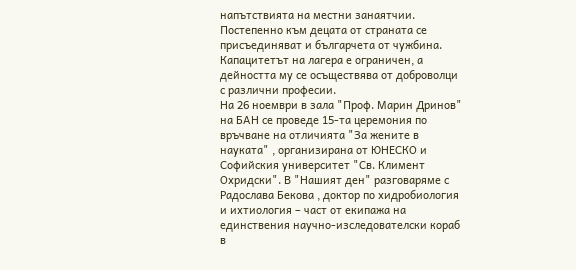напътствията на местни занаятчии. Постепенно към децата от страната се присъединяват и българчета от чужбина. Капацитетът на лагера е ограничен, а дейността му се осъществява от доброволци с различни професии.
На 26 ноември в зала "Проф. Марин Дринов" на БАН се проведе 15-та церемония по връчване на отличията "За жените в науката" , организирана от ЮНЕСКО и Софийския университет "Св. Климент Охридски". В "Нашият ден" разговаряме с Радослава Бекова , доктор по хидробиология и ихтиология – част от екипажа на единствения научно-изследователски кораб в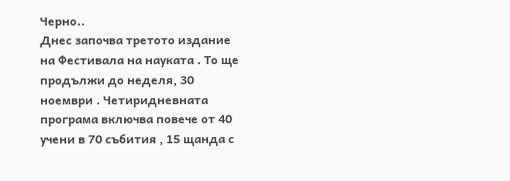Черно..
Днес започва третото издание на Фестивала на науката . То ще продължи до неделя, 30 ноември . Четиридневната програма включва повече от 40 учени в 70 събития , 15 щанда с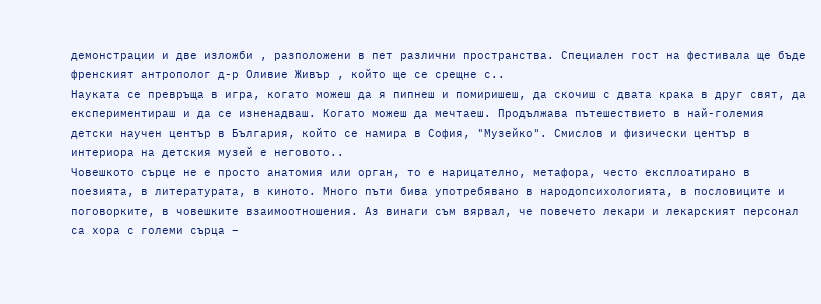демонстрации и две изложби , разположени в пет различни пространства. Специален гост на фестивала ще бъде френският антрополог д-р Оливие Живър , който ще се срещне с..
Науката се превръща в игра, когато можеш да я пипнеш и помиришеш, да скочиш с двата крака в друг свят, да експериментираш и да се изненадваш. Когато можеш да мечтаеш. Продължава пътешествието в най-големия детски научен център в България, който се намира в София, "Музейко". Смислов и физически център в интериора на детския музей е неговото..
Човешкото сърце не е просто анатомия или орган, то е нарицателно, метафора, често експлоатирано в поезията, в литературата, в киното. Много пъти бива употребявано в народопсихологията, в пословиците и поговорките, в човешките взаимоотношения. Аз винаги съм вярвал, че повечето лекари и лекарският персонал са хора с големи сърца –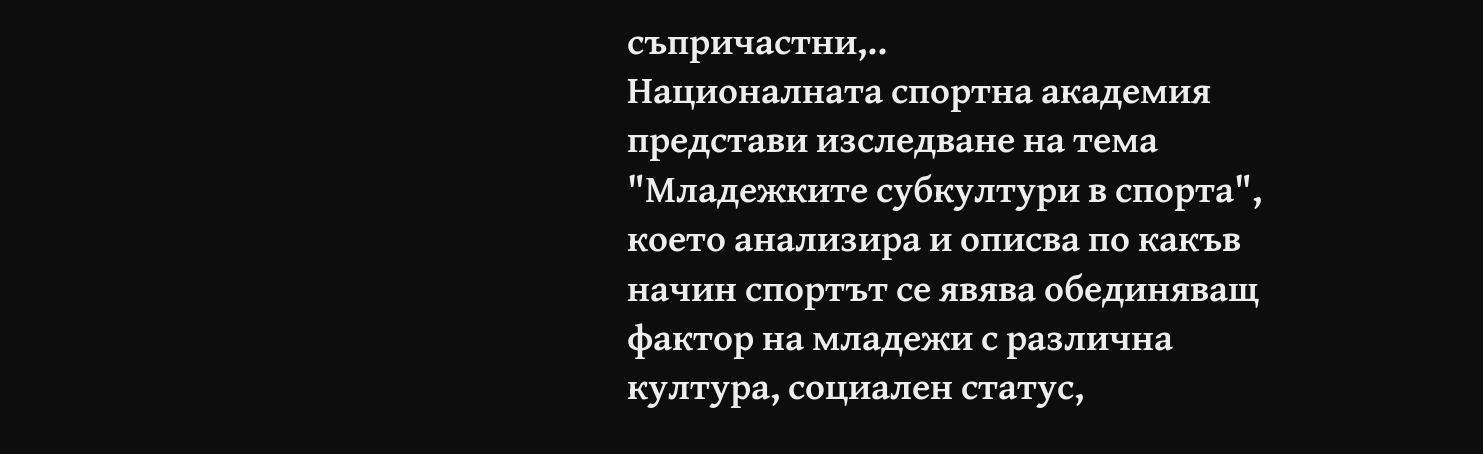съпричастни,..
Националната спортна академия представи изследване на тема "Младежките субкултури в спорта", което анализира и описва по какъв начин спортът се явява обединяващ фактор на младежи с различна култура, социален статус,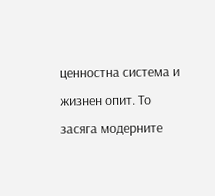ценностна система и жизнен опит. То засяга модерните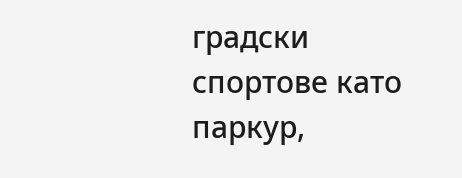градски спортове като паркур,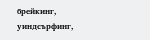брейкинг, уиндсърфинг,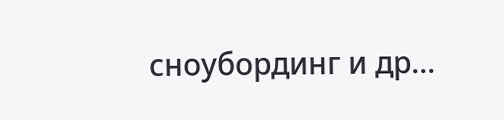сноубординг и др...